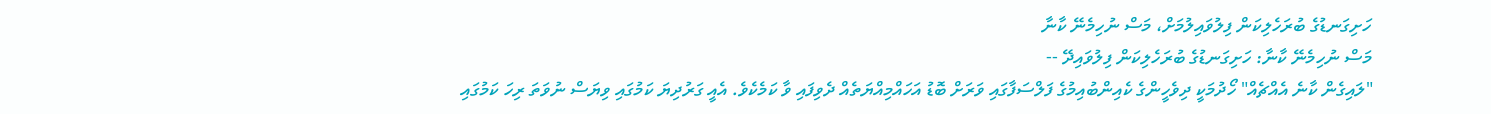ހަށިގަނޑުގެ ބުރަހެލިކަން ފިލުވައިލުމަށް، މަސް ނުހިމެނޭ ކާނާ
މަސް ނުހިމެނޭ ކާނާ: ހަށިގަނޑުގެ ބުރަހެލިކަން ފިލުވައިދޭ --
"ލައިގެން ކާނެ އެއްޗެއް" ހޯދުމަކީ ދިވެހީންގެ ކެއިންބުއިމުގެ ފަލްސަފާގައި ވަރަށް ބޮޑު އަހައްމިއްޔަތެއް ދެވިފައި ވާ ކަމެކެވެ. އެއީ ގަރުދިޔަ ކަމުގައި ވިޔަސް ނުވަތަ ރިހަ ކަމުގައި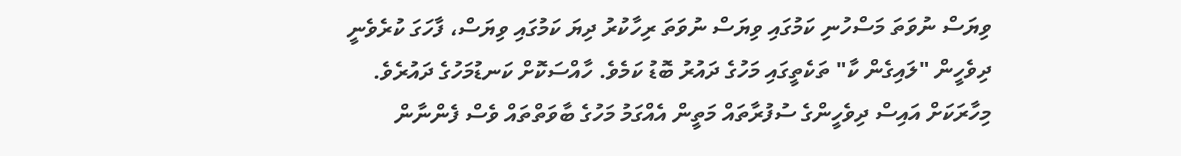ވިޔަސް ނުވަތަ މަސްހުނި ކަމުގައި ވިޔަސް ނުވަތަ ރިހާކުރު ދިޔަ ކަމުގައި ވިޔަސް، ފާހަގަ ކުރެވެނީ ދިވެހީން "ލައިގެން ކާ" ތަކެތީގައި މަހުގެ ދައުރު ބޮޑު ކަމެވެ. ހާއްސަކޮށް ކަނޑުމަހުގެ ދައުރެވެ.
މިހާރަކަށް އައިސް ދިވެހީންގެ ސުފުރާތައް މަތީން އެއްގަމު މަހުގެ ބާވަތްތައް ވެސް ފެންނާން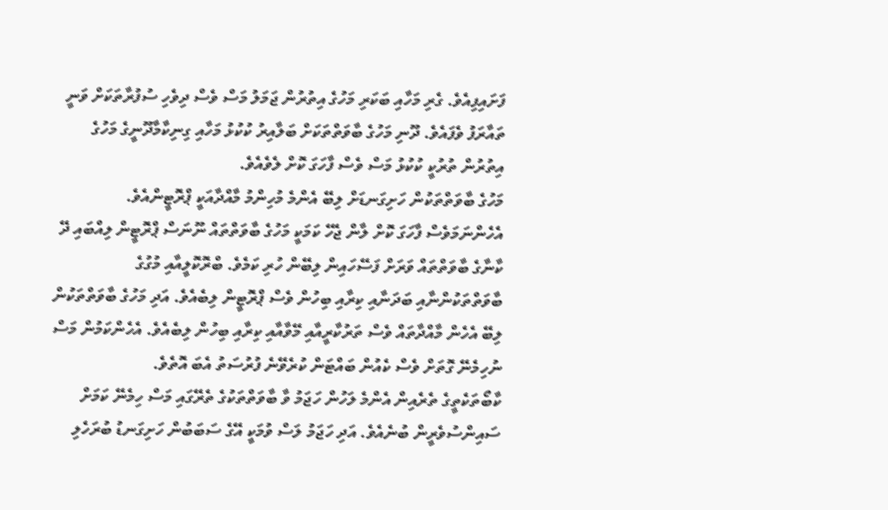ފަށައިފިއެވެ. ގެރި މަހާއި ބަކަރި މަހުގެ އިތުރުން ޖަމަލު މަސް ވެސް ދިވެހި ސުފުރާތަކަށް ވަނީ ތައާރަފު ވެފައެވެ. ދޫނި މަހުގެ ބާވަތްތަކަށް ބަލާއިރު ކުކުޅު މަހާއި ގިނިކާމާދޫނީގެ މަހުގެ އިތުރުން ތުރުކީ ކުކުޅު މަސް ވެސް ފާހަގަ ކޮށް ލެވެއެވެ.
މަހުގެ ބާވަތްތަކުން ހަށިގަނޑަށް ލިބޭ އެންމެ މުހިންމު މާއްދާއަކީ ޕްރޮޓީންއެވެ. އެހެންނަމަވެސް ފާހަގަ ކޮށް ލާން ޖެހޭ ކަމަކީ މަހުގެ ބާވަތްތައް ނޫނަސް ޕްރޮޓީން ލިއްބައި ދޭ ކާނާގެ ބާވަތްތައް ވަރަށް ފަސޭހައިން ލިބޭން ހުރި ކަމެވެ. ބްރޮކޮލީއާއި މުގުގެ ބާވަތްތަކުންނާއި ބަދަނާއި ކިރާއި ބިހުން ވެސް ޕްރޮޓީން ލިބެއެވެ. އަދި މަހުގެ ބާވަތްތަކުން ލިބޭ އެހެން މާއްދާތައް ވެސް ތަރުކާރީއާއި މޭވާއާއި ކިރާއި ބިހުން ލިބެއެވެ. އެހެންކަމުން މަސް ނުހިމެނޭ ގޮތަށް ވެސް ކެއުން ބައްޓަން ކުރެވޭނެ ފުރުސަތު އެބަ އޮތެވެ.
ކާބޯތަކެތީގެ ތެރެއިން އެންމެ ލަހުން ހަޖަމު ވާ ބާވަތްތަކުގެ ތެރޭގައި މަސް ހިމެނޭ ކަމަށް ސައިންސުވެރީން ބުނެއެވެ. އަދި ހަޖަމު ލަސް ވުމަކީ އޭގެ ސަބަބުން ހަށިގަނޑު ބުރަހެލި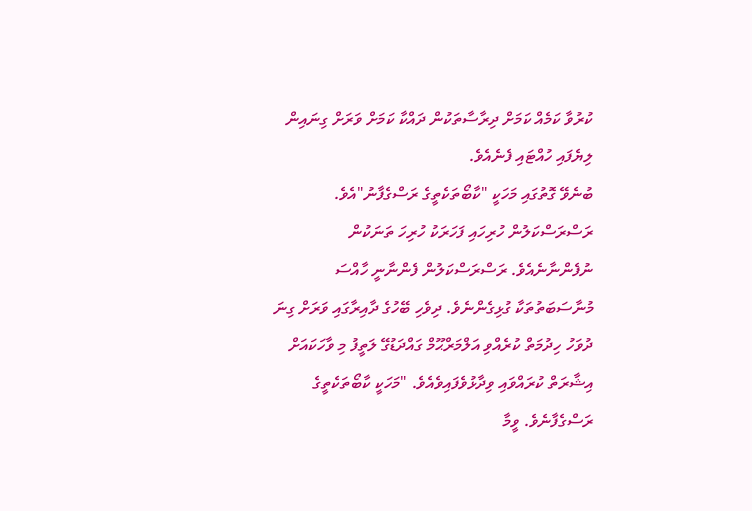ކުރުވާ ކަމެއް ކަމަށް ދިރާސާތަކުން ދައްކާ ކަމަށް ވަރަށް ގިނައިން ލިޔެފައި ހުއްޓައި ފެނެއެވެ.
ބުނެވޭ ގޮތުގައި މަހަކީ "ކާބޯތަކެތީގެ ރަސްގެފާނު"އެވެ. ރަސްރަސްކަލުން ހުރިހައި ފަހަރަކު ހުރިހަ ތަނަކުން ނުފެންނާނެއެވެ. ރަސްރަސްކަލުން ފެންނާނީ ހާއްސަ މުނާސަބަތުތަކާ ގުޅިގެންނެވެ. ދިވެހި ބޭހުގެ ދާއިރާގައި ވަރަށް ގިނަ ދުވަހު ހިދުމަތް ކުރެއްވި އަލްމަރްޙޫމް ގައްދަޑުގޭ ލަތީފު މި ވާހަކައަށް އިޝާރަތް ކުރައްވައި ވިދާޅުވެފައިވެއެވެ. "މަހަކީ ކާބޯތަކެތީގެ ރަސްގެފާނެވެ. ވީމާ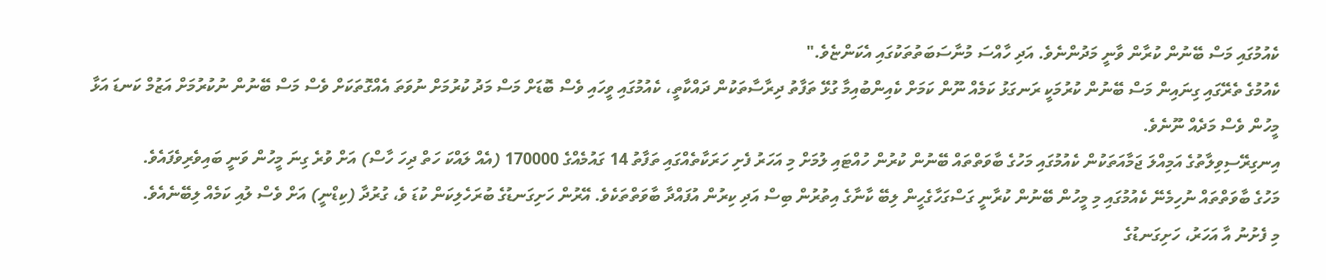ކެއުމުގައި މަސް ބޭނުން ކުރާން ވާނީ މަދުންނެވެ. އަދި ހާއްސަ މުނާސަބަތުތަކުގައި އެކަންޏެވެ."
ކެއުމުގެ ތެރޭގައި ގިނައިން މަސް ބޭނުން ކުރުމަކީ ރަނގަޅު ކަމެއް ނޫން ކަމަށް ކެއިންބުއިމާ ގުޅޭ ތަފާތު ދިރާސާތަކުން ދައްކާތީ، ކެއުމުގައި ވީހައި ވެސް ބޮޑަށް މަސް މަދު ކުރުމަށް ނުވަތަ އެއްގޮތަކަށް ވެސް މަސް ބޭނުން ނުކުރުމަށް އަޒުމް ކަނޑަ އަޅާ މީހުން ވެސް މަދެއް ނޫނެވެ.
އިނގިރޭސިވިލާތުގެ އަމިއްލަ ޖަމާއަތަކުން ކެއުމުގައި މަހުގެ ބާވަތްތައް ބޭނުން ކުރުން ހުއްޓައި ލުމަށް މި އަހަރު ފެށި ހަރަކާތެއްގައި ތަފާތު 14 ގައުމެއްގެ 170000 (އެއް ލައްކަ ހަތް ދިހަ ހާސް) އަށް ވުރެ ގިނަ މީހުން ވަނީ ބައިވެރިވެފައެވެ.
މަހުގެ ބާވަތްތައް ނުހިމެނޭ ކެއުމުގައި މި މީހުން ބޭނުން ކުރާނީ ގަސްގަހާގެހީން ލިބޭ ކާނާގެ އިތުރުން ބިސް އަދި ކިރުން އުފައްދާ ބާވަތްތަކެވެ. އޭރުން ހަށިގަނޑުގެ ބުރަހެލިކަން ކުޑަ ވެ، ގުރުދާ (ކިޑްނީ) އަށް ވެސް ލުއި ކަމެއް ލިބޭނެއެވެ.
މި ފެށުނު އާ އަހަރު، ހަށިގަނޑުގެ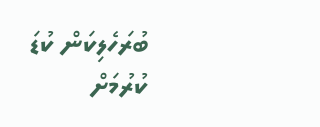ބުރަހެލިކަން ކުޑަ ކުރުމަށް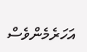އަހަރެމެންވެސް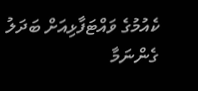ކެއުމުގެ ވައްޓަފާޅިއަށް ބަދަލު ގެންނަމާ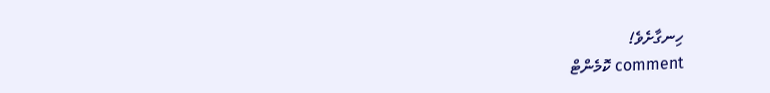ހިނގާށެވެ!
comment ކޮމެންޓް